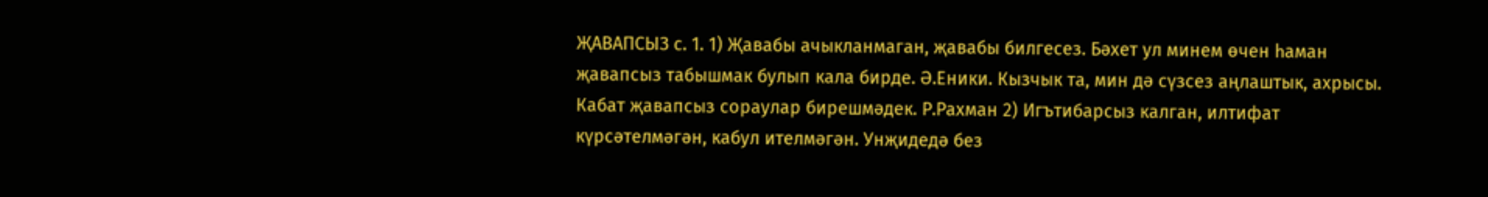ҖАВАПСЫЗ с. 1. 1) Җавабы ачыкланмаган, җавабы билгесез. Бәхет ул минем өчен һаман җавапсыз табышмак булып кала бирде. Ә.Еники. Кызчык та, мин дә сүзсез аңлаштык, ахрысы. Кабат җавапсыз сораулар бирешмәдек. Р.Рахман 2) Игътибарсыз калган, илтифат күрсәтелмәгән, кабул ителмәгән. Унҗидедә без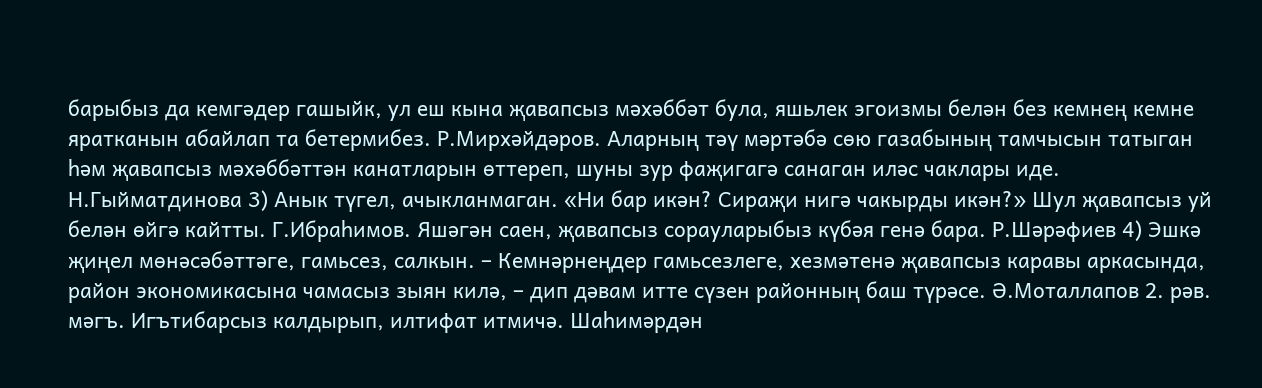барыбыз да кемгәдер гашыйк, ул еш кына җавапсыз мәхәббәт була, яшьлек эгоизмы белән без кемнең кемне яратканын абайлап та бетермибез. Р.Мирхәйдәров. Аларның тәү мәртәбә сөю газабының тамчысын татыган һәм җавапсыз мәхәббәттән канатларын өттереп, шуны зур фаҗигагә санаган иләс чаклары иде. Н.Гыйматдинова 3) Анык түгел, ачыкланмаган. «Ни бар икән? Сираҗи нигә чакырды икән?» Шул җавапсыз уй белән өйгә кайтты. Г.Ибраһимов. Яшәгән саен, җавапсыз сорауларыбыз күбәя генә бара. Р.Шәрәфиев 4) Эшкә җиңел мөнәсәбәттәге, гамьсез, салкын. – Кемнәрнеңдер гамьсезлеге, хезмәтенә җавапсыз каравы аркасында, район экономикасына чамасыз зыян килә, – дип дәвам итте сүзен районның баш түрәсе. Ә.Моталлапов 2. рәв. мәгъ. Игътибарсыз калдырып, илтифат итмичә. Шаһимәрдән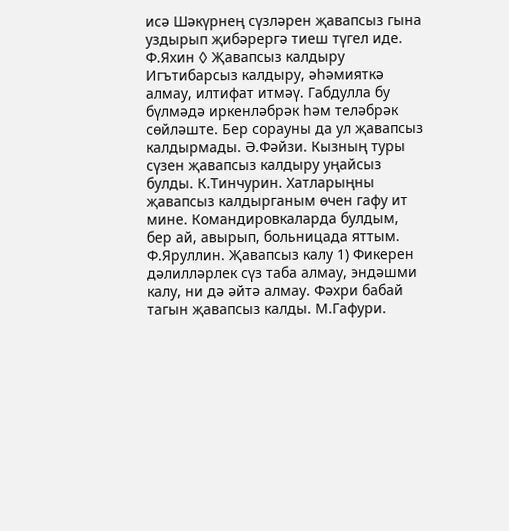исә Шәкүрнең сүзләрен җавапсыз гына уздырып җибәрергә тиеш түгел иде. Ф.Яхин ◊ Җавапсыз калдыру Игътибарсыз калдыру, әһәмияткә алмау, илтифат итмәү. Габдулла бу бүлмәдә иркенләбрәк һәм теләбрәк сөйләште. Бер сорауны да ул җавапсыз калдырмады. Ә.Фәйзи. Кызның туры сүзен җавапсыз калдыру уңайсыз булды. К.Тинчурин. Хатларыңны җавапсыз калдырганым өчен гафу ит мине. Командировкаларда булдым, бер ай, авырып, больницада яттым. Ф.Яруллин. Җавапсыз калу 1) Фикерен дәлилләрлек сүз таба алмау, эндәшми калу, ни дә әйтә алмау. Фәхри бабай тагын җавапсыз калды. М.Гафури.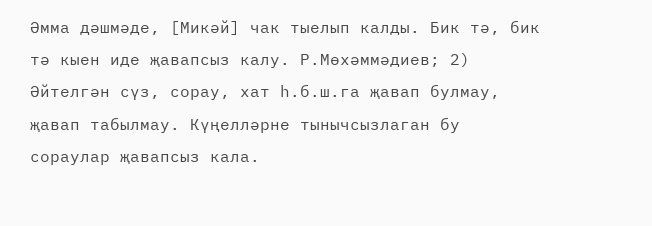Әмма дәшмәде, [Микәй] чак тыелып калды. Бик тә, бик тә кыен иде җавапсыз калу. Р.Мөхәммәдиев; 2) Әйтелгән сүз, сорау, хат һ.б.ш.га җавап булмау, җавап табылмау. Күңелләрне тынычсызлаган бу сораулар җавапсыз кала.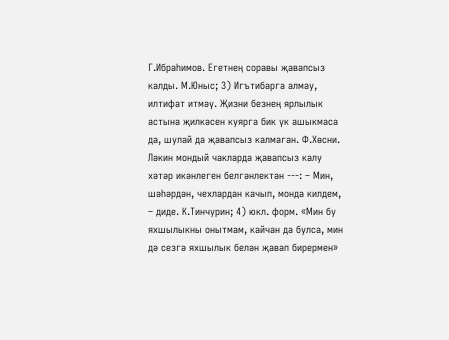Г.Ибраһимов. Егетнең соравы җавапсыз калды. М.Юныс; 3) Игътибарга алмау, илтифат итмәү. Җизни безнең ярлылык астына җилкәсен куярга бик үк ашыкмаса да, шулай да җавапсыз калмаган. Ф.Хөсни. Ләкин мондый чакларда җавапсыз калу хәтәр икәнлеген белгәнлектән ---: – Мин, шәһәрдән, чехлардан качып, монда килдем, – диде. К.Тинчурин; 4) юкл. форм. «Мин бу яхшылыкны онытмам, кайчан да булса, мин дә сезгә яхшылык белән җавап бирермен»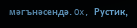мәгънәсендә. Ox, Рустик,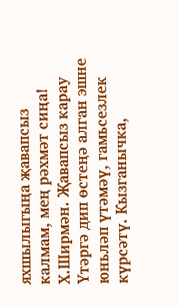яхшылыгыңа җавапсыз калмам, мең рәхмәт сиңа! Х.Ширмән. Җавапсыз карау Үтәргә дип өстеңә алган эшне юньләп үтәмәү, гамьсезлек күрсәтү. Кызганычка,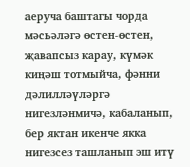аеруча баштагы чорда мәсьәләгә өстен-өстен, җавапсыз карау, күмәк киңәш тотмыйча, фәнни дәлилләүләргә нигезләнмичә, кабаланып, бер яктан икенче якка нигезсез ташланып эш итү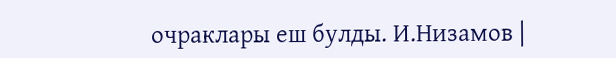очраклары еш булды. И.Низамов |